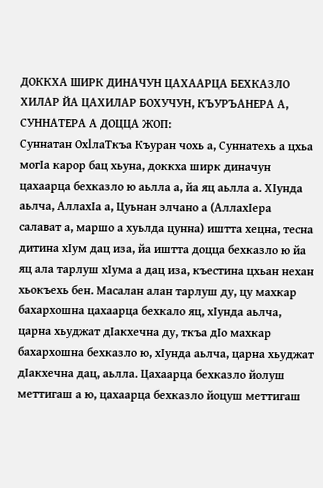ДОККХА ШИРК ДИНАЧУН ЦАХААРЦА БЕХКАЗЛО ХИЛАР ЙА ЦАХИЛАР БОХУЧУН, КЪУРЪАНЕРА А, СУННАТЕРА А ДОЦЦА ЖОП:
Суннатан ОхlлаТкъа Къуран чохь а, Суннатехь а цхьа могIа карор бац хьуна, доккха ширк диначун цахаарца бехказло ю аьлла а, йа яц аьлла а. ХIунда аьлча, АллахIа а, Цуьнан элчано а (АллахIера салават а, маршо а хуьлда цунна) иштта хецна, тесна дитина хIум дац иза, йа иштта доцца бехказло ю йа яц ала тарлуш хIума а дац иза, къестина цхьан нехан хьокъехь бен. Масалан алан тарлуш ду, цу махкар бахархошна цахаарца бехкало яц, хIунда аьлча, царна хьуджат дIакхечна ду, ткъа дIо махкар бахархошна бехказло ю, хIунда аьлча, царна хьуджат дIакхечна дац, аьлла. Цахаарца бехказло йолуш меттигаш а ю, цахаарца бехказло йоцуш меттигаш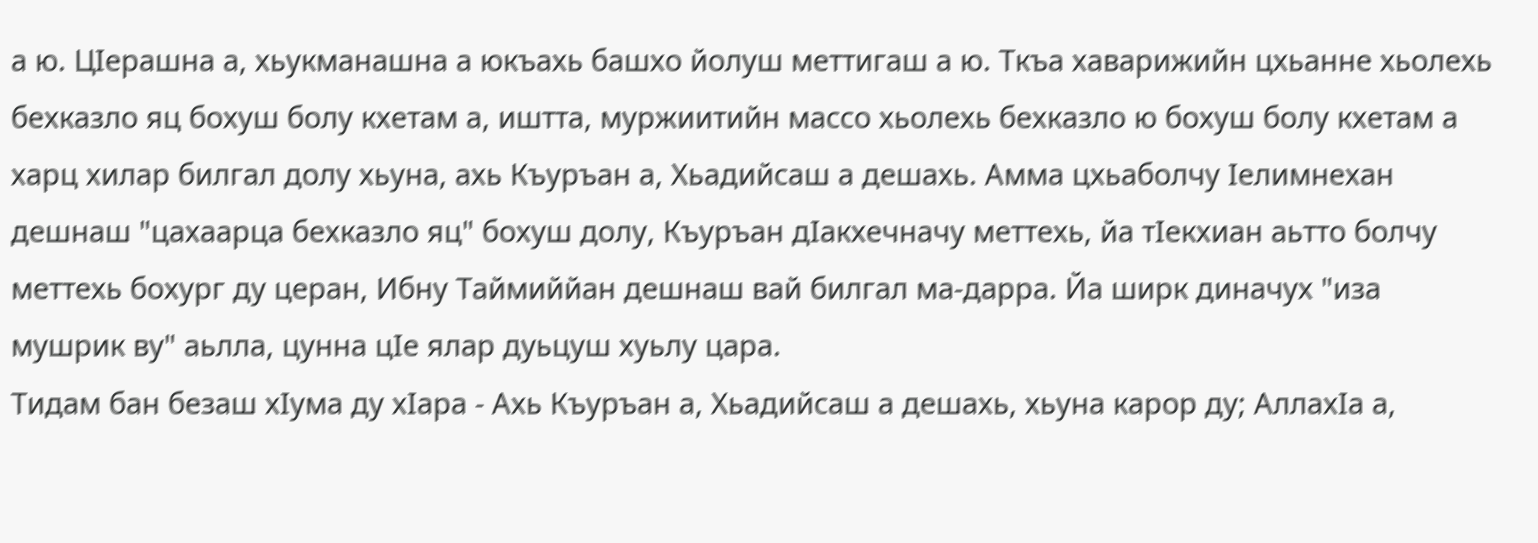а ю. ЦIерашна а, хьукманашна а юкъахь башхо йолуш меттигаш а ю. Ткъа хаварижийн цхьанне хьолехь бехказло яц бохуш болу кхетам а, иштта, муржиитийн массо хьолехь бехказло ю бохуш болу кхетам а харц хилар билгал долу хьуна, ахь Къуръан а, Хьадийсаш а дешахь. Амма цхьаболчу Iелимнехан дешнаш "цахаарца бехказло яц" бохуш долу, Къуръан дIакхечначу меттехь, йа тIекхиан аьтто болчу меттехь бохург ду церан, Ибну Таймиййан дешнаш вай билгал ма-дарра. Йа ширк диначух "иза мушрик ву" аьлла, цунна цIе ялар дуьцуш хуьлу цара.
Тидам бан безаш хIума ду хIара - Ахь Къуръан а, Хьадийсаш а дешахь, хьуна карор ду; АллахIа а,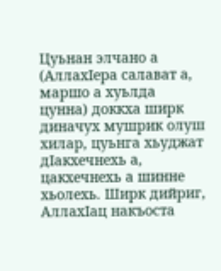Цуьнан элчано а (АллахIера салават а, маршо а хуьлда цунна) доккха ширк диначух мушрик олуш хилар, цуьнга хьуджат дIакхечнехь а, цакхечнехь а шинне хьолехь. Ширк дийриг, АллахIац накъоста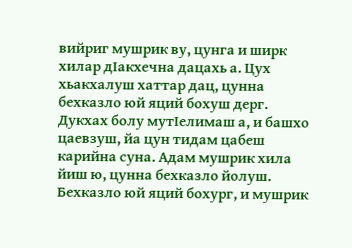вийриг мушрик ву, цунга и ширк хилар дIакхечна дацахь а. Цух хьакхалуш хаттар дац, цунна бехказло юй яций бохуш дерг. Дукхах болу мутIелимаш а, и башхо цаевзуш, йа цун тидам цабеш карийна суна. Адам мушрик хила йиш ю, цунна бехказло йолуш. Бехказло юй яций бохург, и мушрик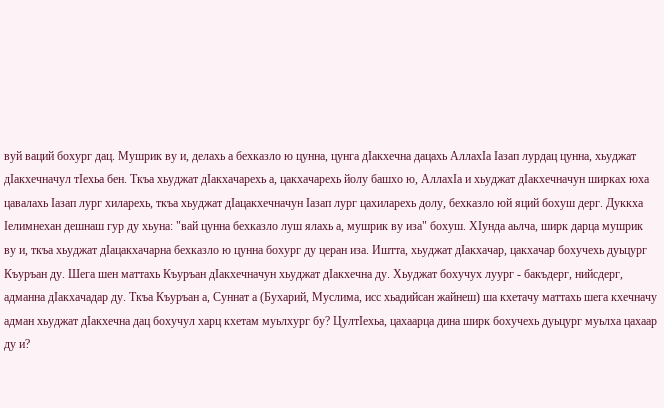вуй ваций бохург дац. Мушрик ву и, делахь а бехказло ю цунна, цунга дIакхечна дацахь АллахIа Iазап лурдац цунна, хьуджат дIакхечначул тIехьа бен. Ткъа хьуджат дIакхачарехь а, цакхачарехь йолу башхо ю, АллахIа и хьуджат дIакхечначун ширках юха цавалахь Iазап лург хиларехь, ткъа хьуджат дIацакхечначун Iазап лург цахиларехь долу, бехказло юй яций бохуш дерг. Дуккха Iелимнехан дешнаш гур ду хьуна: "вай цунна бехказло луш ялахь а, мушрик ву иза" бохуш. ХIунда аьлча, ширк дарца мушрик ву и, ткъа хьуджат дIацакхачарна бехказло ю цунна бохург ду церан иза. Иштта, хьуджат дIакхачар, цакхачар бохучехь дуьцург Къуръан ду. Шега шен маттахь Къуръан дIакхечначун хьуджат дIакхечна ду. Хьуджат бохучух луург - бакъдерг, нийсдерг, адманна дIакхачадар ду. Ткъа Къуръан а, Суннат а (Бухарий, Муслима, исс хьадийсан жайнеш) ша кхетачу маттахь шега кхечначу адман хьуджат дIакхечна дац бохучул харц кхетам муьлхург бу? ЦултIехьа, цахаарца дина ширк бохучехь дуьцург муьлха цахаар ду и?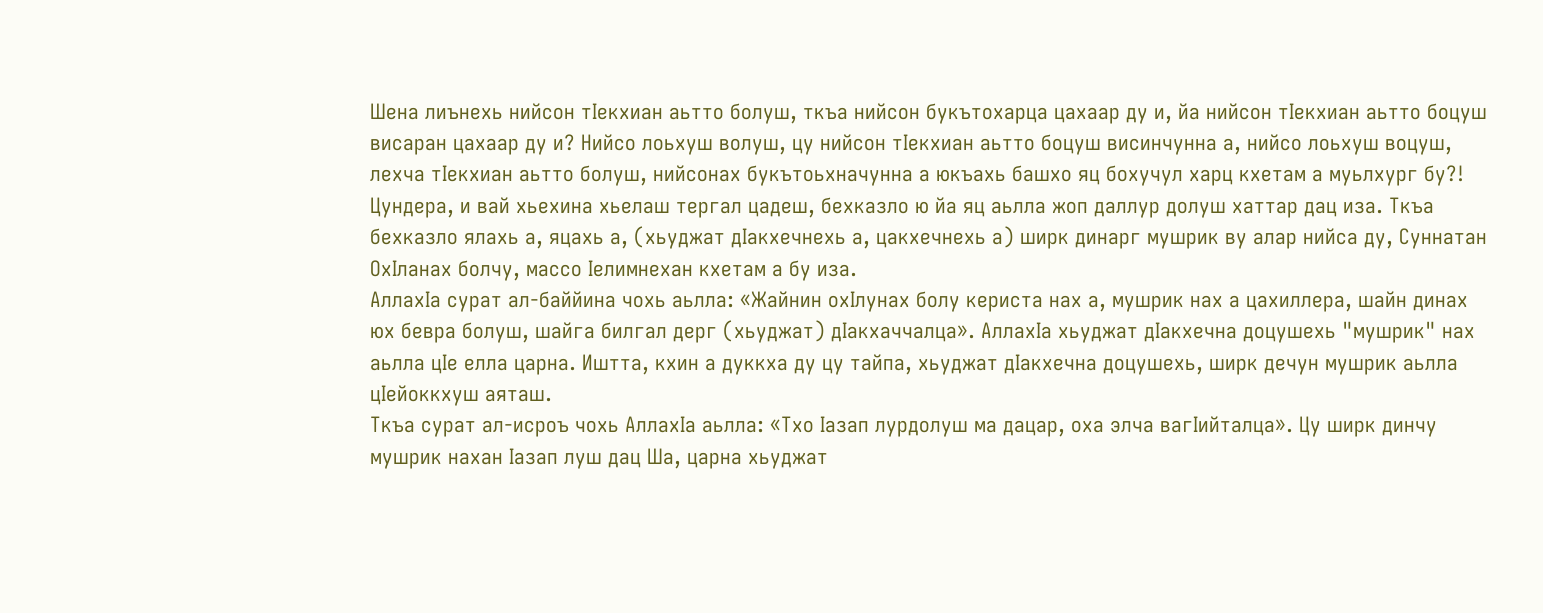Шена лиънехь нийсон тIекхиан аьтто болуш, ткъа нийсон букътохарца цахаар ду и, йа нийсон тIекхиан аьтто боцуш висаран цахаар ду и? Нийсо лоьхуш волуш, цу нийсон тIекхиан аьтто боцуш висинчунна а, нийсо лоьхуш воцуш, лехча тIекхиан аьтто болуш, нийсонах букътоьхначунна а юкъахь башхо яц бохучул харц кхетам а муьлхург бу?! Цундера, и вай хьехина хьелаш тергал цадеш, бехказло ю йа яц аьлла жоп даллур долуш хаттар дац иза. Ткъа бехказло ялахь а, яцахь а, (хьуджат дIакхечнехь а, цакхечнехь а) ширк динарг мушрик ву алар нийса ду, Суннатан ОхIланах болчу, массо Iелимнехан кхетам а бу иза.
АллахIа сурат ал-баййина чохь аьлла: «Жайнин охIлунах болу кериста нах а, мушрик нах а цахиллера, шайн динах юх бевра болуш, шайга билгал дерг (хьуджат) дIакхаччалца». АллахIа хьуджат дIакхечна доцушехь "мушрик" нах аьлла цIе елла царна. Иштта, кхин а дуккха ду цу тайпа, хьуджат дIакхечна доцушехь, ширк дечун мушрик аьлла цIейоккхуш аяташ.
Ткъа сурат ал-исроъ чохь АллахIа аьлла: «Тхо Iазап лурдолуш ма дацар, оха элча вагIийталца». Цу ширк динчу мушрик нахан Iазап луш дац Ша, царна хьуджат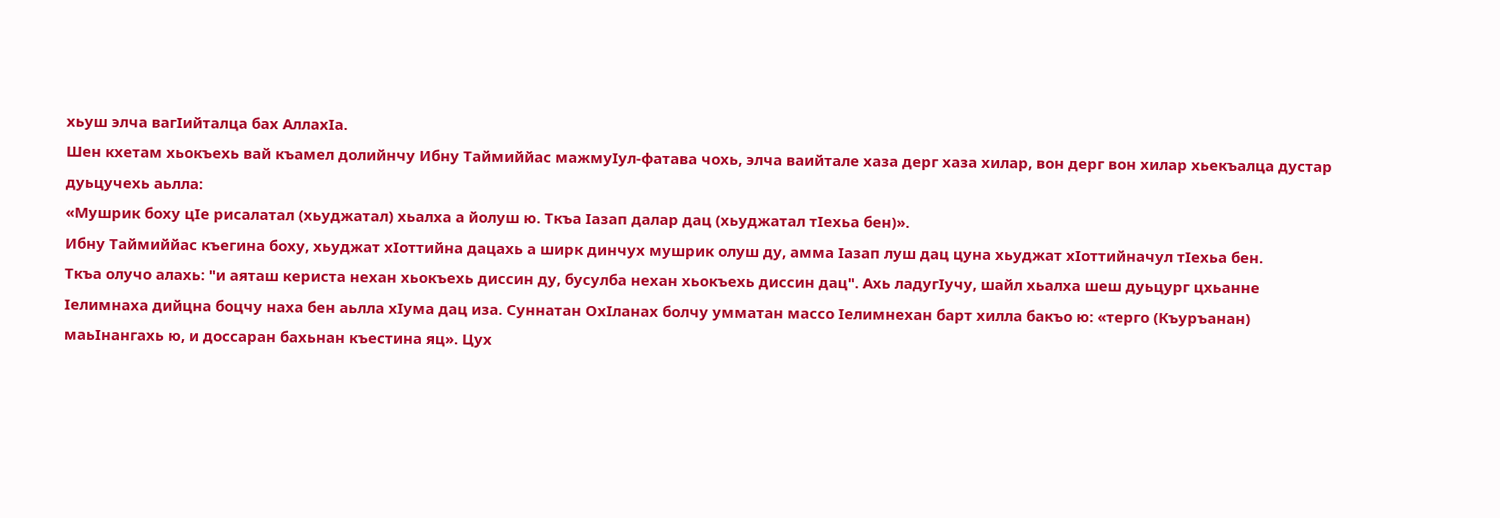хьуш элча вагIийталца бах АллахIа.
Шен кхетам хьокъехь вай къамел долийнчу Ибну Таймиййас мажмуIул-фатава чохь, элча ваийтале хаза дерг хаза хилар, вон дерг вон хилар хьекъалца дустар дуьцучехь аьлла:
«Мушрик боху цIе рисалатал (хьуджатал) хьалха а йолуш ю. Ткъа Iазап далар дац (хьуджатал тIехьа бен)».
Ибну Таймиййас къегина боху, хьуджат хIоттийна дацахь а ширк динчух мушрик олуш ду, амма Iазап луш дац цуна хьуджат хIоттийначул тIехьа бен.
Ткъа олучо алахь: "и аяташ кериста нехан хьокъехь диссин ду, бусулба нехан хьокъехь диссин дац". Ахь ладугIучу, шайл хьалха шеш дуьцург цхьанне Iелимнаха дийцна боцчу наха бен аьлла хIума дац иза. Суннатан ОхIланах болчу умматан массо Iелимнехан барт хилла бакъо ю: «терго (Къуръанан) маьIнангахь ю, и доссаран бахьнан къестина яц». Цух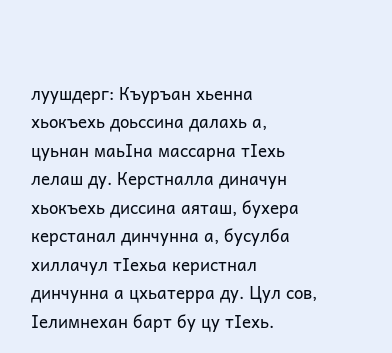луушдерг: Къуръан хьенна хьокъехь доьссина далахь а, цуьнан маьIна массарна тIехь лелаш ду. Керстналла диначун хьокъехь диссина аяташ, бухера керстанал динчунна а, бусулба хиллачул тIехьа керистнал динчунна а цхьатерра ду. Цул сов, Iелимнехан барт бу цу тIехь.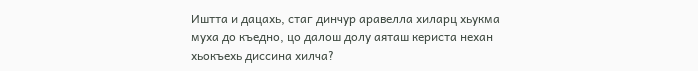Иштта и дацахь, стаг динчур аравелла хиларц хьукма муха до къедно, цо далош долу аяташ кериста нехан хьокъехь диссина хилча?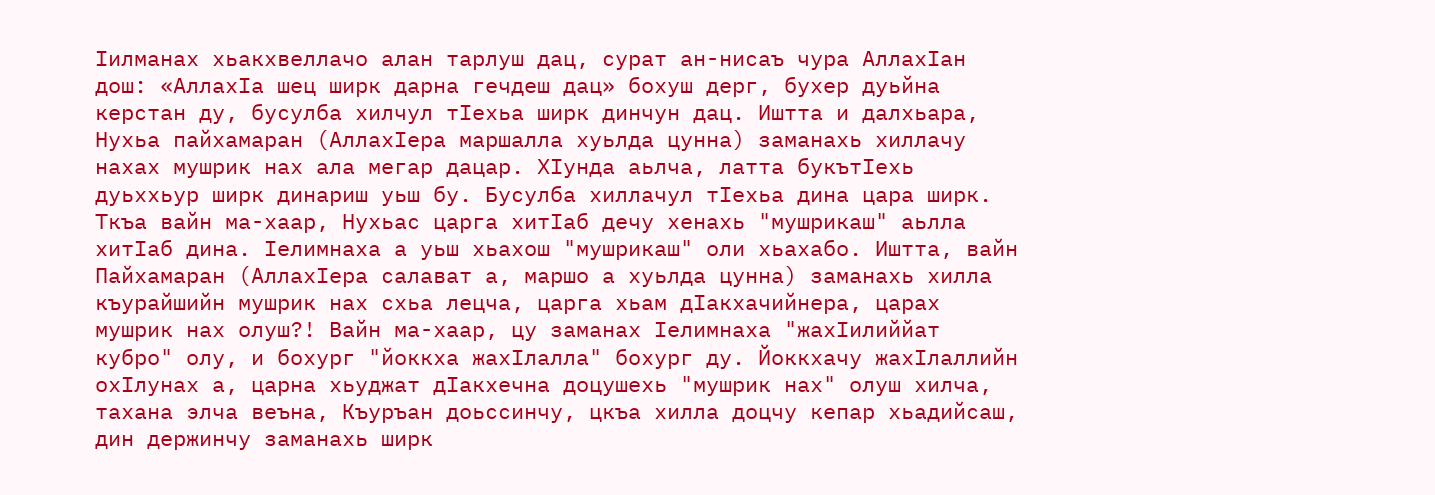Iилманах хьакхвеллачо алан тарлуш дац, сурат ан-нисаъ чура АллахIан дош: «АллахIа шец ширк дарна гечдеш дац» бохуш дерг, бухер дуьйна керстан ду, бусулба хилчул тIехьа ширк динчун дац. Иштта и далхьара, Нухьа пайхамаран (АллахIера маршалла хуьлда цунна) заманахь хиллачу нахах мушрик нах ала мегар дацар. ХIунда аьлча, латта букътIехь дуьххьур ширк динариш уьш бу. Бусулба хиллачул тIехьа дина цара ширк. Ткъа вайн ма-хаар, Нухьас царга хитIаб дечу хенахь "мушрикаш" аьлла хитIаб дина. Iелимнаха а уьш хьахош "мушрикаш" оли хьахабо. Иштта, вайн Пайхамаран (АллахIера салават а, маршо а хуьлда цунна) заманахь хилла къурайшийн мушрик нах схьа лецча, царга хьам дIакхачийнера, царах мушрик нах олуш?! Вайн ма-хаар, цу заманах Iелимнаха "жахIилиййат кубро" олу, и бохург "йоккха жахIлалла" бохург ду. Йоккхачу жахIлаллийн охIлунах а, царна хьуджат дIакхечна доцушехь "мушрик нах" олуш хилча, тахана элча веъна, Къуръан доьссинчу, цкъа хилла доцчу кепар хьадийсаш, дин держинчу заманахь ширк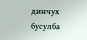динчух бусулба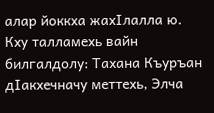алар йоккха жахIлалла ю.
Кху талламехь вайн билгалдолу: Тахана Къуръан дIакхечначу меттехь, Элча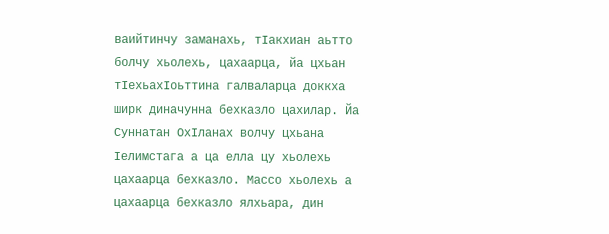ваийтинчу заманахь, тIакхиан аьтто болчу хьолехь, цахаарца, йа цхьан тIехьахIоьттина галваларца доккха ширк диначунна бехказло цахилар. Йа Суннатан ОхIланах волчу цхьана Iелимстага а ца елла цу хьолехь цахаарца бехказло. Массо хьолехь а цахаарца бехказло ялхьара, дин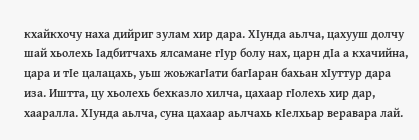кхайкхочу наха дийриг зулам хир дара. ХIунда аьлча, цахууш долчу шай хьолехь Iадбитчахь ялсамане гIур болу нах, царн дIа а кхачийна, цара и тIе цалацахь, уьш жоьжагIати багIаран бахьан хIуттур дара иза. Иштта, цу хьолехь бехказло хилча, цахаар гIолехь хир дар, хааралла. ХIунда аьлча, суна цахаар аьлчахь кIелхьар веравара лай.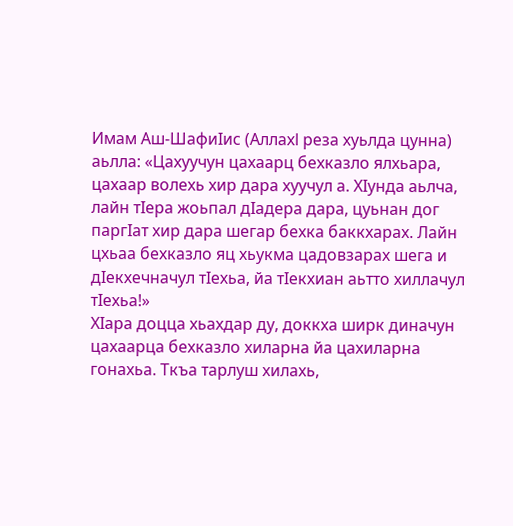Имам Аш-ШафиIис (Аллахl реза хуьлда цунна) аьлла: «Цахуучун цахаарц бехказло ялхьара, цахаар волехь хир дара хуучул а. ХIунда аьлча, лайн тIера жоьпал дIадера дара, цуьнан дог паргIат хир дара шегар бехка баккхарах. Лайн цхьаа бехказло яц хьукма цадовзарах шега и дIекхечначул тIехьа, йа тIекхиан аьтто хиллачул тIехьа!»
ХIара доцца хьахдар ду, доккха ширк диначун цахаарца бехказло хиларна йа цахиларна гонахьа. Ткъа тарлуш хилахь,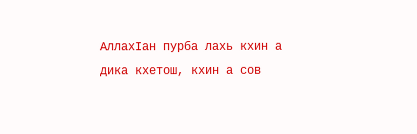АллахIан пурба лахь кхин а дика кхетош, кхин а сов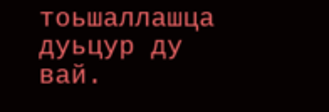тоьшаллашца дуьцур ду вай.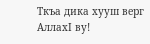Ткъа дика хууш верг АллахI ву!